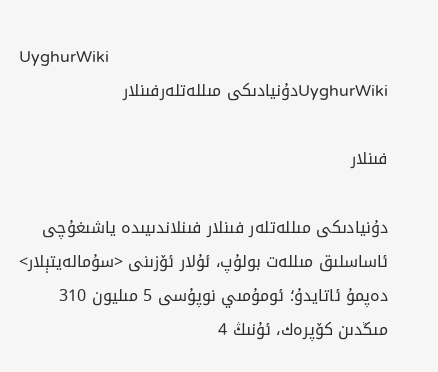UyghurWiki
UyghurWikiدۇنيادىكى مىللەتلەرفىنلار

فىنلار

دۇنيادىكى مىللەتلەر فىنلار فىنلاندىيىدە ياشىغۇچى ئاساسلىق مىللەت بولۇپ، ئۇلار ئۆزىنى <سۇمالەيتېلار> دەپمۇ ئاتايدۇ؛ ئومۇمىي نوپۇسى 5 مىليون 310 مىڭدىن كۆپرەك، ئۇنىڭ 4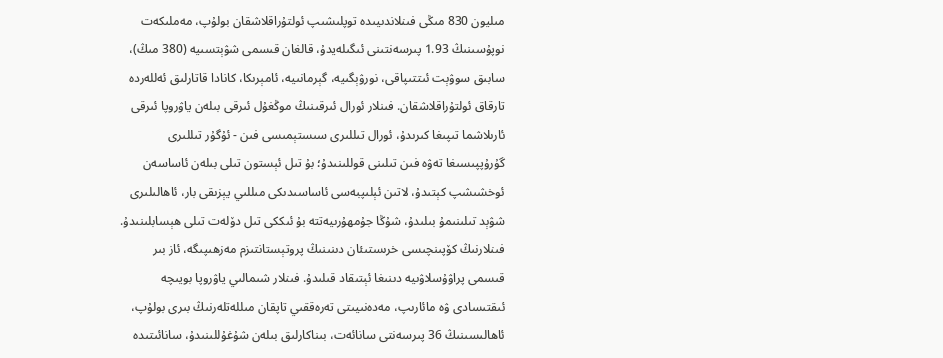مىليون 830 مىڭى فىنلاندىيىدە توپلىشىپ ئولتۇراقلاشقان بولۇپ، مەملىكەت نوپۇسىنىڭ 1.93 پىرسەنتىنى ئىگىلەيدۇ، قالغان قىسمى شۋېتسىيە (380 مىڭ)، سابىق سوۋېت ئىتتىپاقى، نورۋېگىيە، گېرمانىيە، ئامېرىكا، كانادا قاتارلىق ئەللەردە تارقاق ئولتۇراقلاشقان. فىنلار ئورال ئىرقىنىڭ موڭغۇل ئىرقى بىلەن ياۋروپا ئىرقى ئارىلاشما تىپىغا كىرىدۇ، ئورال تىللىرى سىستېمىسى فىن - ئۇگۇر تىللىرى گۇرۇپپىسىغا تەۋە فىن تىلىنى قوللىنىدۇ؛ بۇ تىل ئېستون تىلى بىلەن ئاساسەن ئوخشىشپ كېتىدۇ، لاتىن ئېلىپبەسى ئاساسىدىكى مىللىي يېزىقى بار، ئاھالىلىرى شۋېد تىلىنىمۇ بىلىدۇ، شۇڭا جۇمھۇرىيەتتە بۇ ئىككى تىل دۆلەت تىلى ھېسابلىنىدۇ. فىنلارنىڭ كۆپىنچىسى خرىستىئان دىنىنىڭ پروتېستانتىزم مەزھىپىگە، ئاز بىر قىسمى پراۋۇسلاۋىيە دىنىغا ئېتىقاد قىلىدۇ. فىنلار شىمالىي ياۋروپا بويىچە ئىقتىسادى ۋە مائارىپ، مەدەنىيىتى تەرەققىي تاپقان مىللەتلەرنىڭ بىرى بولۇپ، ئاھالىسىنىڭ 36 پىرسەنتى سانائەت، بىناكارلىق بىلەن شۇغۇللىنىدۇ، سانائىتىدە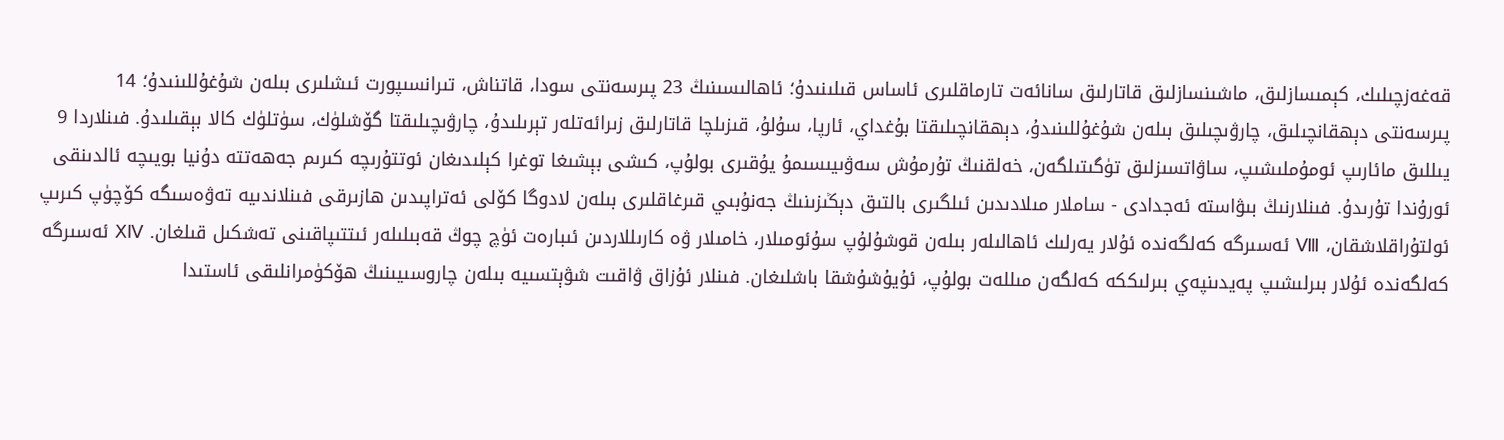قەغەزچىلىك، كېمىسازلىق، ماشىنسازلىق قاتارلىق سانائەت تارماقلىرى ئاساس قىلىنىدۇ؛ ئاھالىسىنىڭ 23 پىرسەنتى سودا، قاتناش، تىرانسىپورت ئىشلىرى بىلەن شۇغۇللىنىدۇ؛ 14 پىرسەنتى دېھقانچىلىق، چارۋىچىلىق بىلەن شۇغۇللىنىدۇ، دېھقانچىلىقتا بۇغداي، ئارپا، سۇلۇ، قىزىلچا قاتارلىق زىرائەتلەر تېرىلىدۇ، چارۋىچىلىقتا گۆشلۈك، سۈتلۈك كالا بېقىلىدۇ. فىنلاردا 9 يىللىق مائارىپ ئومۇملىشىپ، ساۋاتسىزلىق تۈگىتىلگەن، خەلقنىڭ تۇرمۇش سەۋىيىسىمۇ يۇقىرى بولۇپ، كىشى بېشىغا توغرا كېلىدىغان ئوتتۇرىچە كىرىم جەھەتتە دۇنيا بويىچە ئالدىنقى ئورۇندا تۇرىدۇ. فىنلارنىڭ بىۋاستە ئەجدادى - ساملار مىلادىدىن ئىلگىرى بالتىق دېڭىزىنىڭ جەنۇبىي قىرغاقلىرى بىلەن لادوگا كۆلى ئەتراپىدىن ھازىرقى فىنلاندىيە تەۋەسىگە كۆچۈپ كىرىپ ئولتۇراقلاشقان، Ⅷ ئەسىرگە كەلگەندە ئۇلار يەرلىك ئاھالىلەر بىلەن قوشۇلۇپ سۇئومىلار، خامىلار ۋە كارىللاردىن ئىبارەت ئۈچ چوڭ قەبىلىلەر ئىتتىپاقىنى تەشكىل قىلغان. ⅩⅣ ئەسىرگە كەلگەندە ئۇلار بىرلىشىپ پەيدىنپەي بىرلىككە كەلگەن مىللەت بولۇپ، ئۇيۇشۇشقا باشلىغان. فىنلار ئۇزاق ۋاقىت شۋېتسىيە بىلەن چاروسىيىنىڭ ھۆكۈمرانلىقى ئاستىدا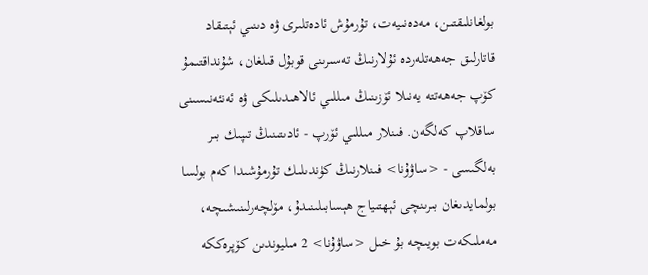بولغانلىقتىن، مەدەنىيەت، تۇرمۇش ئادەتلىرى ۋە دىنىي ئېتىقاد قاتارلىق جەھەتلەردە ئۇلارنىڭ تەسىرىنى قوبۇل قىلغان، شۇنداقتىمۇ كۆپ جەھەتتە يەنىلا ئۆزىنىڭ مىللىي ئالاھىدىلىكى ۋە ئەنئەنىسىنى ساقلاپ كەلگەن. فىنلار مىللىي ئۆرپ - ئادىتىنىڭ تىپىك بىر بەلگىسى - <ساۋۇنا> فىنلارنىڭ كۈندىلىك تۇرمۇشىدا كەم بولسا بولمايدىغان بىرىنچى ئېھتىياج ھېسابىلىنىدۇ، مۆلچەرلىنىشىچە، مەملىكەت بويىچە بۇ خىل <ساۋۇنا> 2 مىليوندىن كۆپرەككە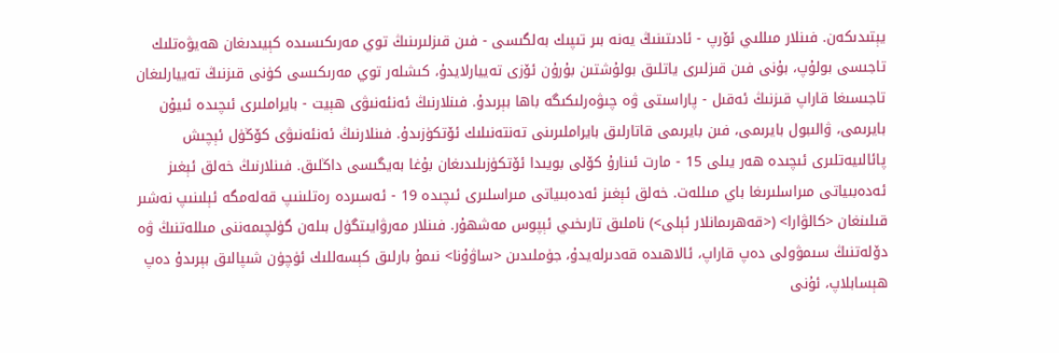يېتىدىكەن. فىنلار مىللىي ئۆرپ - ئادىتىنىڭ يەنە بىر تىپىك بەلگىسى - فىن قىزلىرىنىڭ توي مەرىكىسىدە كېيىدىغان ھەيۋەتلىك تاجىسى بولۇپ، بۇنى فىن قىزلىرى ياتلىق بولۇشتىن بۇرۇن ئۆزى تەييارلايدۇ، كىشلەر توي مەرىكىسى كۈنى قىزنىڭ تەييارلىغان تاجىسىغا قاراپ قىزنىڭ ئەقىل - پاراسىتى ۋە چىۋەرلىكىگە باھا بېرىدۇ. فىنلارنىڭ ئەنئەنىۋى ھېيت - بايراملىرى ئىچىدە ئىيۇن بايرىمى، ۋالىبول بايرىمى، فىن بايرىمى قاتارلىق بايراملىرىنى تەنتەنىلىك ئۆتكۈزىدۇ. فىنلارنىڭ ئەنئەنىۋى كۆڭۈل ئېچىش پائالىيەتلىرى ئىچىدە ھەر يىلى 15 - مارت ئىنارۇ كۆلى بويىدا ئۆتكۈزىلىدىغان بۇغا بەيگىسى داڭلىق. فىنلارنىڭ خەلق ئېغىز ئەدەبىياتى مىراسلىرىغا باي مىللەت. خەلق ئېغىز ئەدەبىياتى مىراسلىرى ئىچىدە 19 - ئەسىردە رەتلىنىپ قەلەمگە ئېلىنىپ نەشىر قىلىنغان <كالۋارا> (<قەھرىمانلار ئېلى>) ناملىق تارىخىي ئېپوس مەشھۇر. فىنلار مەرۋايىتگۈل بىلەن گۈلچىمەننى مىللەتنىڭ ۋە دۆلەتنىڭ سىمۋولى دەپ قاراپ، ئالاھىدە قەدىرلەيدۇ، جۈملىدىن <ساۋۇنا> نىمۇ بارلىق كېسەللىك ئۈچۈن شىپالىق بېرىدۇ دەپ ھېسابلاپ، ئۇنى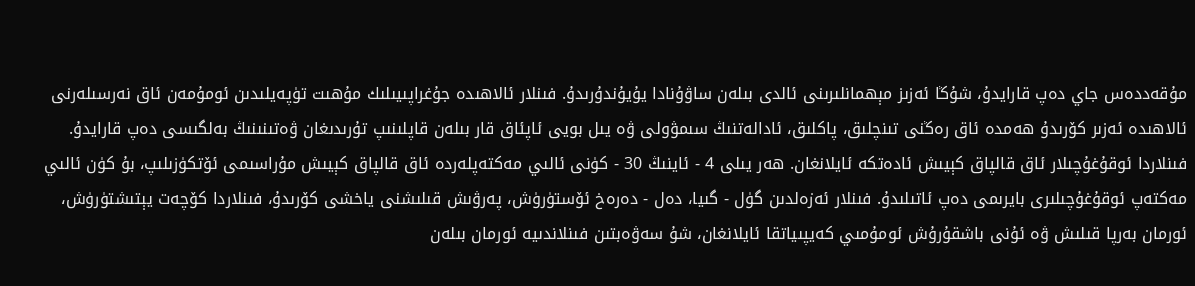مۇقەددەس جاي دەپ قارايدۇ، شۇڭا ئەزىز مېھمانلىرىنى ئالدى بىلەن ساۋۇنادا يۇيۇندۇرىدۇ. فىنلار ئالاھىدە جۇغراپىيىلىك مۇھىت تۈپەيلىدىن ئومۇمەن ئاق نەرسىلەرنى ئالاھىدە ئەزىر كۆرىدۇ ھەمدە ئاق رەڭنى تىنچلىق، پاكلىق، ئادالەتنىڭ سىمۋولى ۋە يىل بويى ئاپئاق قار بىلەن قاپلىنىپ تۇرىدىغان ۋەتىنىنىڭ بەلگىسى دەپ قارايدۇ. فىنلاردا ئوقۇغۇچىلار ئاق قالپاق كېيىش ئادەتكە ئايلانغان. ھەر يىلى 4 - ئاينىڭ 30 - كۈنى ئالىي مەكتەپلەردە ئاق قالپاق كېيىش مۇراسىمى ئۆتكۈزىلىپ، بۇ كۈن ئالىي مەكتەپ ئوقۇغۇچىلىرى بايرىمى دەپ ئاتىلىدۇ. فىنلار ئەزەلدىن گۈل - گىيا، دەل - دەرەخ ئۆستۈرۈش، پەرۋىش قىلىشنى ياخشى كۆرىدۇ، فىنلاردا كۆچەت يېتىشتۈرۈش، ئورمان بەرپا قىلىش ۋە ئۇنى باشقۇرۇش ئومۇمىي كەيپىياتقا ئايلانغان، شۇ سەۋەبتىن فىنلاندىيە ئورمان بىلەن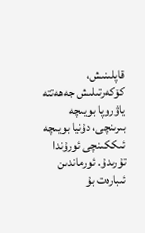قاپلىنىش، كۆكەرتىلىش جەھەتتە ياۋروپا بويىچە بىرىنچى، دۇنيا بويىچە ئىككىنچى ئورۇندا تۇرىدۇ. ئورماندىن ئىبارەت بۇ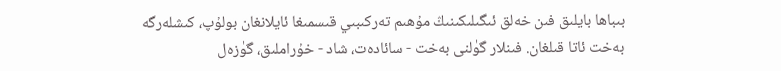بىباھا بايلىق فىن خەلق ئىگىلىكىنىڭ مۇھىم تەركىبىي قىسمىغا ئايلانغان بولۇپ، كىشلەرگە بەخت ئاتا قىلغان. فىنلار گۈلنى بەخت - سائادەت، شاد - خۇراملىق، گۈزەل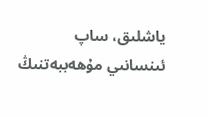ياشلىق، ساپ ئىنسانىي مۇھەببەتنىڭ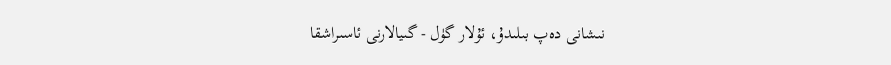نىشانى دەپ بىلىدۇ، ئۇلار گۈل - گىيالارنى ئاسىراشقا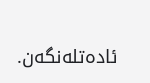ئادەتلەنگەن.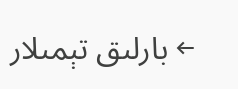← بارلىق تېمىلار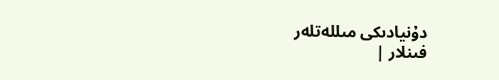دۇنيادىكى مىللەتلەر
فىنلار |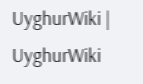UyghurWiki | UyghurWiki